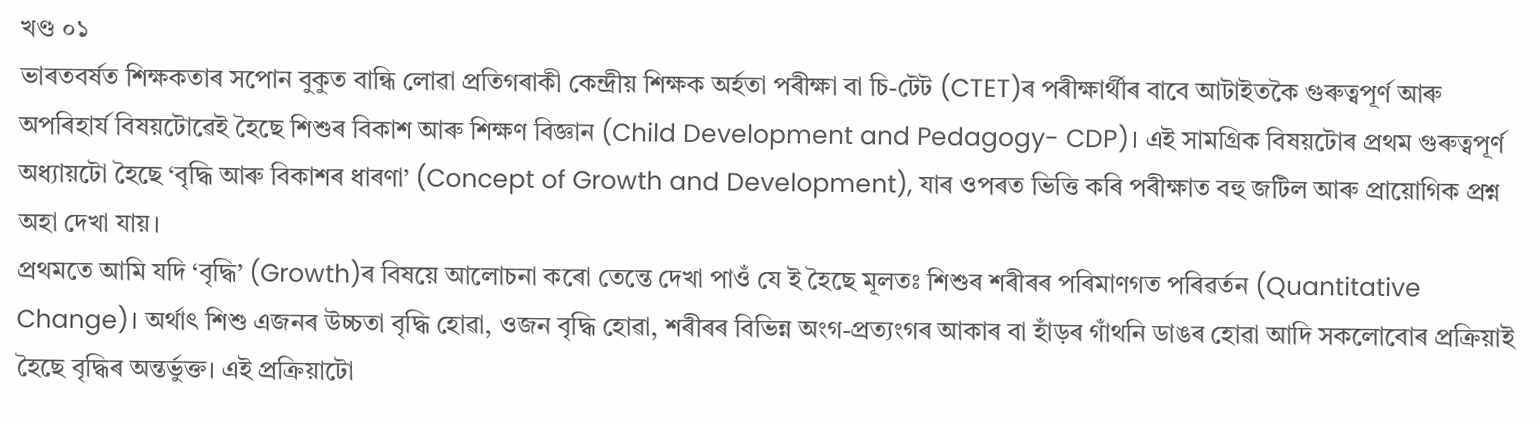খণ্ড ০১
ভাৰতবৰ্ষত শিক্ষকতাৰ সপোন বুকুত বান্ধি লোৱা প্ৰতিগৰাকী কেন্দ্ৰীয় শিক্ষক অৰ্হতা পৰীক্ষা বা চি-টেট (CTET)ৰ পৰীক্ষাৰ্থীৰ বাবে আটাইতকৈ গুৰুত্বপূৰ্ণ আৰু অপৰিহাৰ্য বিষয়টোৱেই হৈছে শিশুৰ বিকাশ আৰু শিক্ষণ বিজ্ঞান (Child Development and Pedagogy- CDP)। এই সামগ্ৰিক বিষয়টোৰ প্ৰথম গুৰুত্বপূৰ্ণ অধ্যায়টো হৈছে ‘বৃদ্ধি আৰু বিকাশৰ ধাৰণা’ (Concept of Growth and Development), যাৰ ওপৰত ভিত্তি কৰি পৰীক্ষাত বহু জটিল আৰু প্ৰায়োগিক প্ৰশ্ন অহা দেখা যায়।
প্ৰথমতে আমি যদি ‘বৃদ্ধি’ (Growth)ৰ বিষয়ে আলোচনা কৰো তেন্তে দেখা পাওঁ যে ই হৈছে মূলতঃ শিশুৰ শৰীৰৰ পৰিমাণগত পৰিৱৰ্তন (Quantitative Change)। অৰ্থাৎ শিশু এজনৰ উচ্চতা বৃদ্ধি হোৱা, ওজন বৃদ্ধি হোৱা, শৰীৰৰ বিভিন্ন অংগ-প্ৰত্যংগৰ আকাৰ বা হাঁড়ৰ গাঁথনি ডাঙৰ হোৱা আদি সকলোবোৰ প্ৰক্ৰিয়াই হৈছে বৃদ্ধিৰ অন্তৰ্ভুক্ত। এই প্ৰক্ৰিয়াটো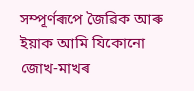সম্পূৰ্ণৰূপে জৈৱিক আৰু ইয়াক আমি যিকোনো জোখ-মাখৰ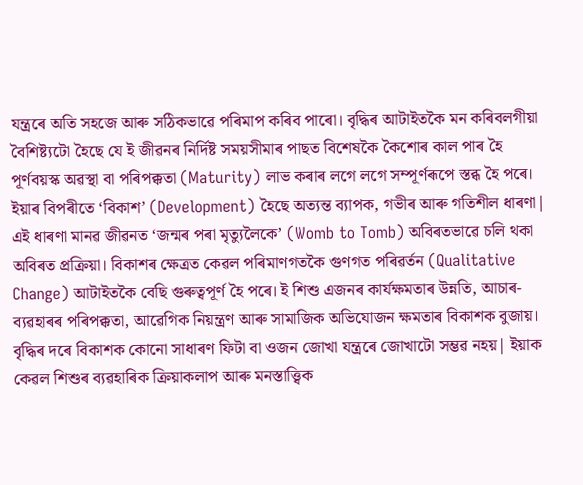যন্ত্ৰৰে অতি সহজে আৰু সঠিকভাৱে পৰিমাপ কৰিব পাৰো। বৃদ্ধিৰ আটাইতকৈ মন কৰিবলগীয়া বৈশিষ্ট্যটো হৈছে যে ই জীৱনৰ নিৰ্দিষ্ট সময়সীমাৰ পাছত বিশেষকৈ কৈশোৰ কাল পাৰ হৈ পূৰ্ণবয়স্ক অৱস্থা বা পৰিপক্কতা (Maturity) লাভ কৰাৰ লগে লগে সম্পূৰ্ণৰূপে স্তব্ধ হৈ পৰে।
ইয়াৰ বিপৰীতে ‘বিকাশ’ (Development) হৈছে অত্যন্ত ব্যাপক, গভীৰ আৰু গতিশীল ধাৰণা| এই ধাৰণা মানৱ জীৱনত ‘জন্মৰ পৰা মৃত্যুলৈকে’ (Womb to Tomb) অবিৰতভাৱে চলি থকা অবিৰত প্ৰক্ৰিয়া। বিকাশৰ ক্ষেত্ৰত কেৱল পৰিমাণগতকৈ গুণগত পৰিৱৰ্তন (Qualitative Change) আটাইতকৈ বেছি গুৰুত্বপূৰ্ণ হৈ পৰে। ই শিশু এজনৰ কাৰ্যক্ষমতাৰ উন্নতি, আচাৰ-ব্যৱহাৰৰ পৰিপক্কতা, আৱেগিক নিয়ন্ত্ৰণ আৰু সামাজিক অভিযোজন ক্ষমতাৰ বিকাশক বুজায়। বৃদ্ধিৰ দৰে বিকাশক কোনো সাধাৰণ ফিটা বা ওজন জোখা যন্ত্ৰৰে জোখাটো সম্ভৱ নহয়| ইয়াক কেৱল শিশুৰ ব্যৱহাৰিক ক্ৰিয়াকলাপ আৰু মনস্তাত্ত্বিক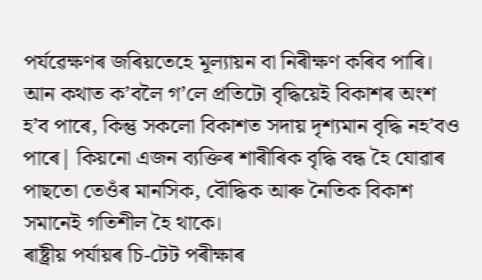পৰ্যৱেক্ষণৰ জৰিয়তেহে মূল্যায়ন বা নিৰীক্ষণ কৰিব পাৰি। আন কথাত ক’বলৈ গ’লে প্ৰতিটো বৃদ্ধিয়েই বিকাশৰ অংশ হ’ব পাৰে, কিন্তু সকলো বিকাশত সদায় দৃশ্যমান বৃদ্ধি নহ’বও পাৰে| কিয়নো এজন ব্যক্তিৰ শাৰীৰিক বৃদ্ধি বন্ধ হৈ যোৱাৰ পাছতো তেওঁৰ মানসিক, বৌদ্ধিক আৰু নৈতিক বিকাশ সমানেই গতিশীল হৈ থাকে।
ৰাষ্ট্ৰীয় পৰ্যায়ৰ চি-টেট পৰীক্ষাৰ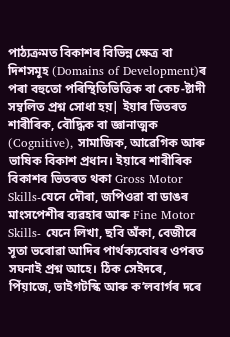পাঠ্যক্ৰমত বিকাশৰ বিভিন্ন ক্ষেত্ৰ বা দিশসমূহ (Domains of Development)ৰ পৰা বহুতো পৰিস্থিতিভিত্তিক বা কেচ-ষ্টাদী সম্বলিত প্ৰশ্ন সোধা হয়| ইয়াৰ ভিতৰত শাৰীৰিক, বৌদ্ধিক বা জ্ঞানাত্মক (Cognitive), সামাজিক, আৱেগিক আৰু ভাষিক বিকাশ প্ৰধান। ইয়াৰে শাৰীৰিক বিকাশৰ ভিতৰত থকা Gross Motor Skills-যেনে দৌৰা, জপিওৱা বা ডাঙৰ মাংসপেশীৰ ব্যৱহাৰ আৰু Fine Motor Skills- যেনে লিখা, ছবি অঁকা, বেজীৰে সূতা ভৰোৱা আদিৰ পাৰ্থক্যবোৰৰ ওপৰত সঘনাই প্ৰশ্ন আহে। ঠিক সেইদৰে, পিঁয়াজে, ভাইগটস্কি আৰু ক’লবাৰ্গৰ দৰে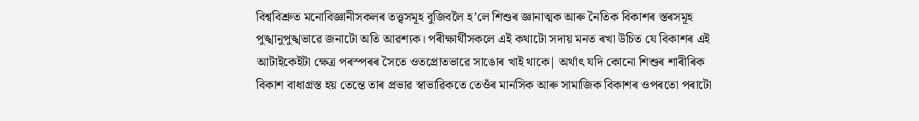বিশ্ববিশ্ৰুত মনোবিজ্ঞানীসকলৰ তত্ত্বসমূহ বুজিবলৈ হ’লে শিশুৰ জ্ঞানাত্মক আৰু নৈতিক বিকাশৰ স্তৰসমূহ পুঙ্খানুপুঙ্খভাৱে জনাটো অতি আৱশ্যক। পৰীক্ষাৰ্থীসকলে এই কথাটো সদায় মনত ৰখা উচিত যে বিকাশৰ এই আটাইকেইটা ক্ষেত্ৰ পৰস্পৰৰ সৈতে ওতপ্ৰোতভাৱে সাঙোৰ খাই থাকে| অৰ্থাৎ যদি কোনো শিশুৰ শাৰীৰিক বিকাশ বাধাগ্ৰস্ত হয় তেন্তে তাৰ প্ৰভাৱ স্বাভাৱিকতে তেওঁৰ মানসিক আৰু সামাজিক বিকাশৰ ওপৰতো পৰাটো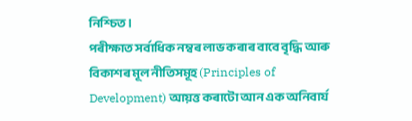নিশ্চিত।
পৰীক্ষাত সৰ্বাধিক নম্বৰ লাভ কৰাৰ বাবে বৃদ্ধি আৰু বিকাশৰ মূল নীতিসমূহ (Principles of Development) আয়ত্ত কৰাটো আন এক অনিবাৰ্য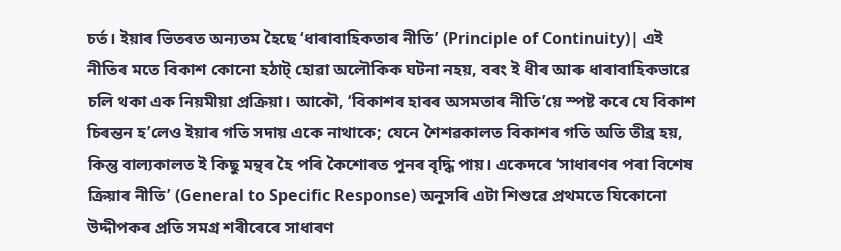চৰ্ত। ইয়াৰ ভিতৰত অন্যতম হৈছে ‘ধাৰাবাহিকতাৰ নীতি’ (Principle of Continuity)| এই নীতিৰ মতে বিকাশ কোনো হঠাট্ হোৱা অলৌকিক ঘটনা নহয়, বৰং ই ধীৰ আৰু ধাৰাবাহিকভাৱে চলি থকা এক নিয়মীয়া প্ৰক্ৰিয়া। আকৌ, ‘বিকাশৰ হাৰৰ অসমতাৰ নীতি’য়ে স্পষ্ট কৰে যে বিকাশ চিৰন্তন হ’লেও ইয়াৰ গতি সদায় একে নাথাকে; যেনে শৈশৱকালত বিকাশৰ গতি অতি তীব্ৰ হয়, কিন্তু বাল্যকালত ই কিছু মন্থৰ হৈ পৰি কৈশোৰত পুনৰ বৃদ্ধি পায়। একেদৰে ‘সাধাৰণৰ পৰা বিশেষ ক্ৰিয়াৰ নীতি’ (General to Specific Response) অনুসৰি এটা শিশুৱে প্ৰথমতে যিকোনো উদ্দীপকৰ প্ৰতি সমগ্ৰ শৰীৰেৰে সাধাৰণ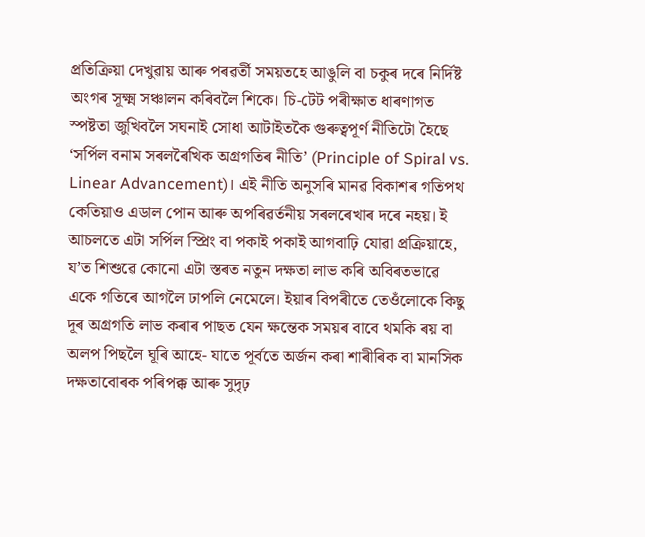প্ৰতিক্ৰিয়া দেখুৱায় আৰু পৰৱৰ্তী সময়তহে আঙুলি বা চকুৰ দৰে নিৰ্দিষ্ট অংগৰ সূক্ষ্ম সঞ্চালন কৰিবলৈ শিকে। চি-টেট পৰীক্ষাত ধাৰণাগত স্পষ্টতা জুখিবলৈ সঘনাই সোধা আটাইতকৈ গুৰুত্বপূৰ্ণ নীতিটো হৈছে ‘সৰ্পিল বনাম সৰলৰৈখিক অগ্ৰগতিৰ নীতি’ (Principle of Spiral vs. Linear Advancement)। এই নীতি অনুসৰি মানৱ বিকাশৰ গতিপথ কেতিয়াও এডাল পোন আৰু অপৰিৱৰ্তনীয় সৰলৰেখাৰ দৰে নহয়। ই আচলতে এটা সৰ্পিল স্প্ৰিং বা পকাই পকাই আগবাঢ়ি যোৱা প্ৰক্ৰিয়াহে, য’ত শিশুৱে কোনো এটা স্তৰত নতুন দক্ষতা লাভ কৰি অবিৰতভাৱে একে গতিৰে আগলৈ ঢাপলি নেমেলে। ইয়াৰ বিপৰীতে তেওঁলোকে কিছু দূৰ অগ্ৰগতি লাভ কৰাৰ পাছত যেন ক্ষন্তেক সময়ৰ বাবে থমকি ৰয় বা অলপ পিছলৈ ঘূৰি আহে- যাতে পূৰ্বতে অৰ্জন কৰা শাৰীৰিক বা মানসিক দক্ষতাবোৰক পৰিপক্ক আৰু সুদৃঢ়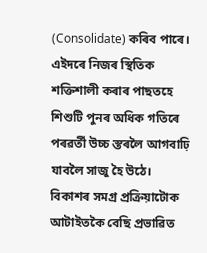(Consolidate) কৰিব পাৰে। এইদৰে নিজৰ স্থিতিক শক্তিশালী কৰাৰ পাছতহে শিশুটি পুনৰ অধিক গতিৰে পৰৱৰ্তী উচ্চ স্তৰলৈ আগবাঢ়ি যাবলৈ সাজু হৈ উঠে।
বিকাশৰ সমগ্ৰ প্ৰক্ৰিয়াটোক আটাইতকৈ বেছি প্ৰভাৱিত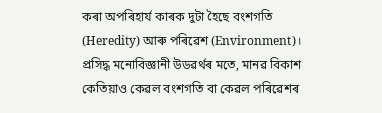কৰা অপৰিহাৰ্য কাৰক দুটা হৈছে বংশগতি (Heredity) আৰু পৰিৱেশ (Environment)। প্ৰসিদ্ধ মনোবিজ্ঞানী উডৱৰ্থৰ মতে, মানৱ বিকাশ কেতিয়াও কেৱল বংশগতি বা কেৱল পৰিৱেশৰ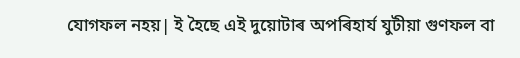যোগফল নহয়| ই হৈছে এই দুয়োটাৰ অপৰিহাৰ্য যুটীয়া গুণফল বা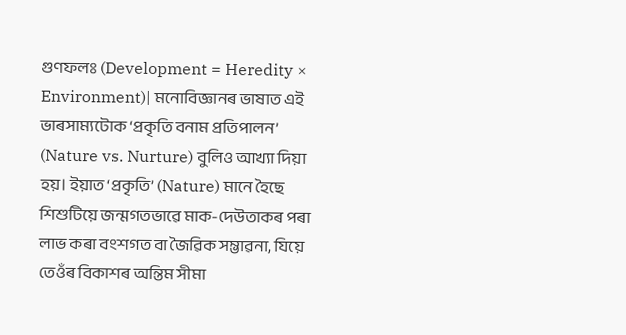গুণফলঃ (Development = Heredity × Environment)| মনোবিজ্ঞানৰ ভাষাত এই ভাৰসাম্যটোক ‘প্ৰকৃতি বনাম প্ৰতিপালন’ (Nature vs. Nurture) বুলিও আখ্যা দিয়া হয়। ইয়াত ‘প্ৰকৃতি’ (Nature) মানে হৈছে শিশুটিয়ে জন্মগতভাৱে মাক-দেউতাকৰ পৰা লাভ কৰা বংশগত বা জৈৱিক সম্ভাৱনা, যিয়ে তেওঁৰ বিকাশৰ অন্তিম সীমা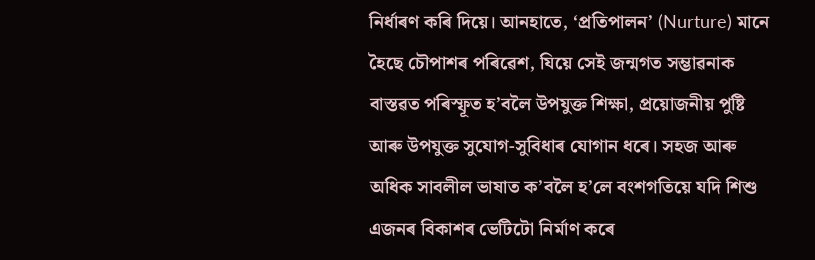নিৰ্ধাৰণ কৰি দিয়ে। আনহাতে, ‘প্ৰতিপালন’ (Nurture) মানে হৈছে চৌপাশৰ পৰিৱেশ, যিয়ে সেই জন্মগত সম্ভাৱনাক বাস্তৱত পৰিস্ফূত হ’বলৈ উপযুক্ত শিক্ষা, প্ৰয়োজনীয় পুষ্টি আৰু উপযুক্ত সুযোগ-সুবিধাৰ যোগান ধৰে। সহজ আৰু অধিক সাবলীল ভাষাত ক’বলৈ হ’লে বংশগতিয়ে যদি শিশু এজনৰ বিকাশৰ ভেটিটো নিৰ্মাণ কৰে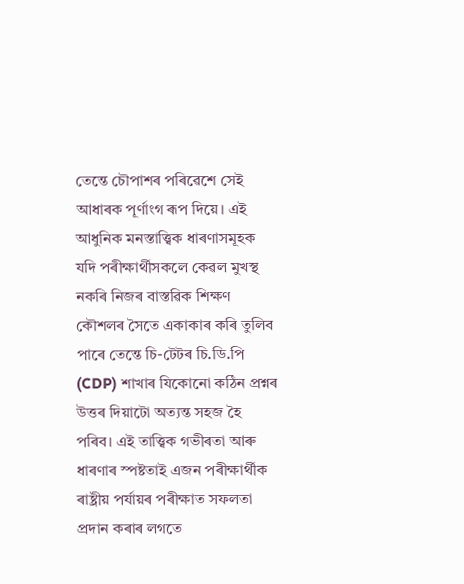তেন্তে চৌপাশৰ পৰিৱেশে সেই আধাৰক পূৰ্ণাংগ ৰূপ দিয়ে। এই আধুনিক মনস্তাত্ত্বিক ধাৰণাসমূহক যদি পৰীক্ষাৰ্থীসকলে কেৱল মুখস্থ নকৰি নিজৰ বাস্তৱিক শিক্ষণ কৌশলৰ সৈতে একাকাৰ কৰি তুলিব পাৰে তেন্তে চি-টেটৰ চি.ডি.পি (CDP) শাখাৰ যিকোনো কঠিন প্ৰশ্নৰ উত্তৰ দিয়াটো অত্যন্ত সহজ হৈ পৰিব। এই তাত্ত্বিক গভীৰতা আৰু ধাৰণাৰ স্পষ্টতাই এজন পৰীক্ষাৰ্থীক ৰাষ্ট্ৰীয় পৰ্যায়ৰ পৰীক্ষাত সফলতা প্ৰদান কৰাৰ লগতে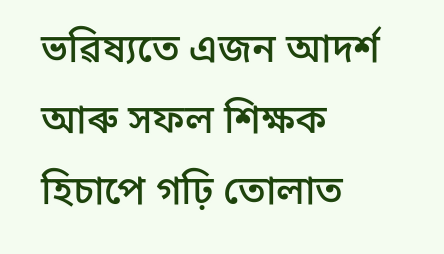ভৱিষ্যতে এজন আদৰ্শ আৰু সফল শিক্ষক হিচাপে গঢ়ি তোলাত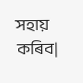সহায় কৰিব|